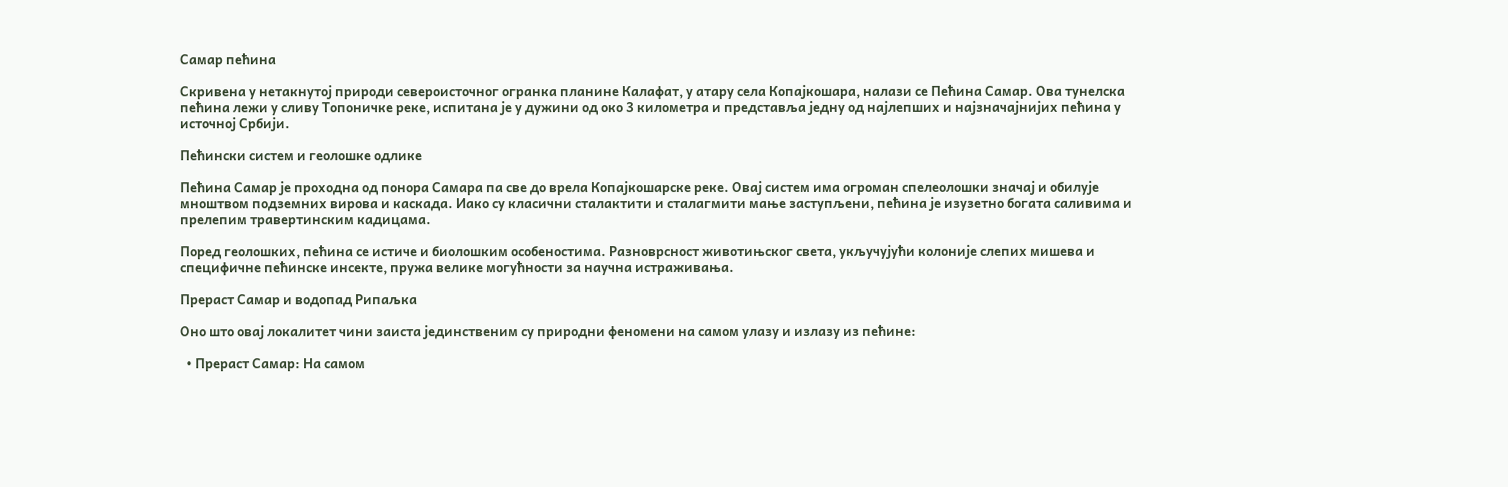Самар пећина

Скривена у нетакнутој природи североисточног огранка планине Калафат, у атару села Копајкошара, налази се Пећина Самар. Ова тунелска пећина лежи у сливу Топоничке реке, испитана је у дужини од око 3 километра и представља једну од најлепших и најзначајнијих пећина у источној Србији.

Пећински систем и геолошке одлике

Пећина Самар је проходна од понора Самара па све до врела Копајкошарске реке. Овај систем има огроман спелеолошки значај и обилује мноштвом подземних вирова и каскада. Иако су класични сталактити и сталагмити мање заступљени, пећина је изузетно богата саливима и прелепим травертинским кадицама.

Поред геолошких, пећина се истиче и биолошким особеностима. Разноврсност животињског света, укључујући колоније слепих мишева и специфичне пећинске инсекте, пружа велике могућности за научна истраживања.

Прераст Самар и водопад Рипаљка

Оно што овај локалитет чини заиста јединственим су природни феномени на самом улазу и излазу из пећине:

  • Прераст Самар: На самом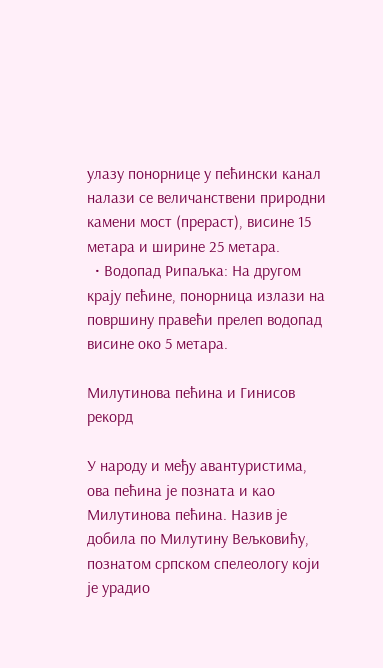улазу понорнице у пећински канал налази се величанствени природни камени мост (прераст), висине 15 метара и ширине 25 метара.
  • Водопад Рипаљка: На другом крају пећине, понорница излази на површину правећи прелеп водопад висине око 5 метара.

Милутинова пећина и Гинисов рекорд

У народу и међу авантуристима, ова пећина је позната и као Милутинова пећина. Назив је добила по Милутину Вељковићу, познатом српском спелеологу који је урадио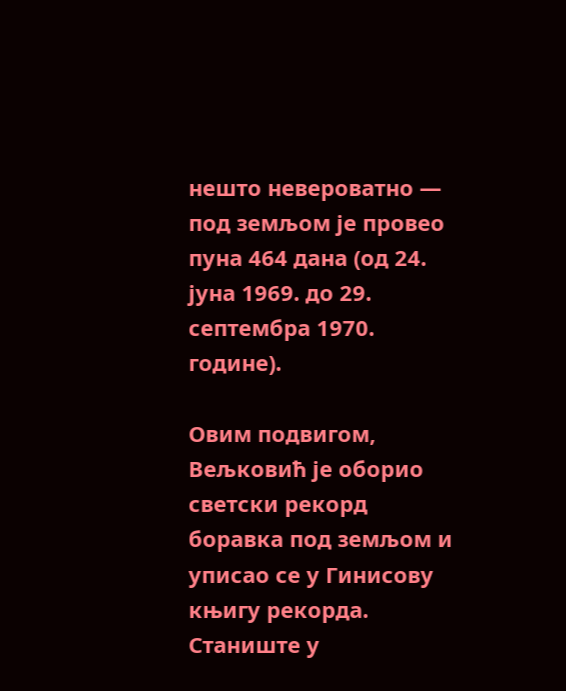нешто невероватно — под земљом је провео пуна 464 дана (од 24. јуна 1969. до 29. септембра 1970. године).

Овим подвигом, Вељковић је оборио светски рекорд боравка под земљом и уписао се у Гинисову књигу рекорда. Станиште у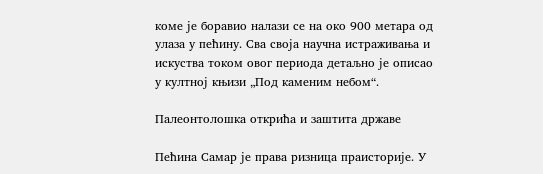коме је боравио налази се на око 900 метара од улаза у пећину. Сва своја научна истраживања и искуства током овог периода детаљно је описао у култној књизи „Под каменим небом“.

Палеонтолошка открића и заштита државе

Пећина Самар је права ризница праисторије. У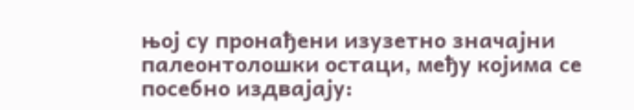њој су пронађени изузетно значајни палеонтолошки остаци, међу којима се посебно издвајају: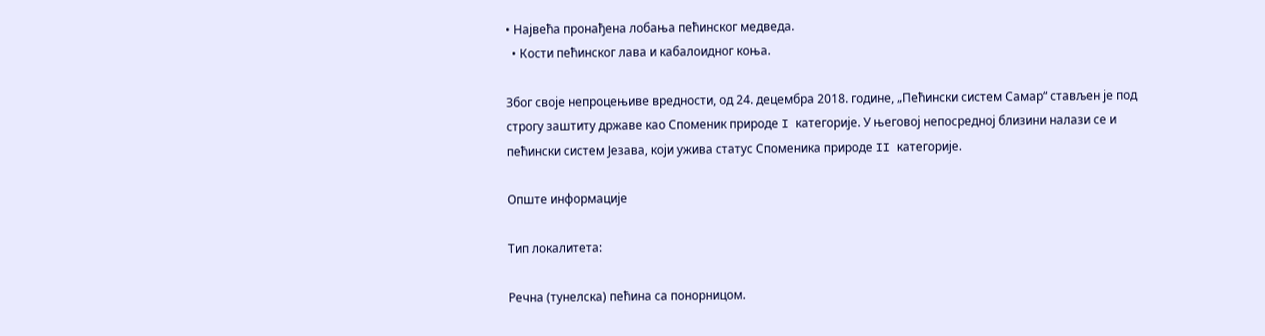• Највећа пронађена лобања пећинског медведа.
  • Кости пећинског лава и кабалоидног коња.

Због своје непроцењиве вредности, од 24. децембра 2018. године, „Пећински систем Самар“ стављен је под строгу заштиту државе као Споменик природе I категорије. У његовој непосредној близини налази се и пећински систем Језава, који ужива статус Споменика природе II категорије.

Опште информације

Тип локалитета:

Речна (тунелска) пећина са понорницом.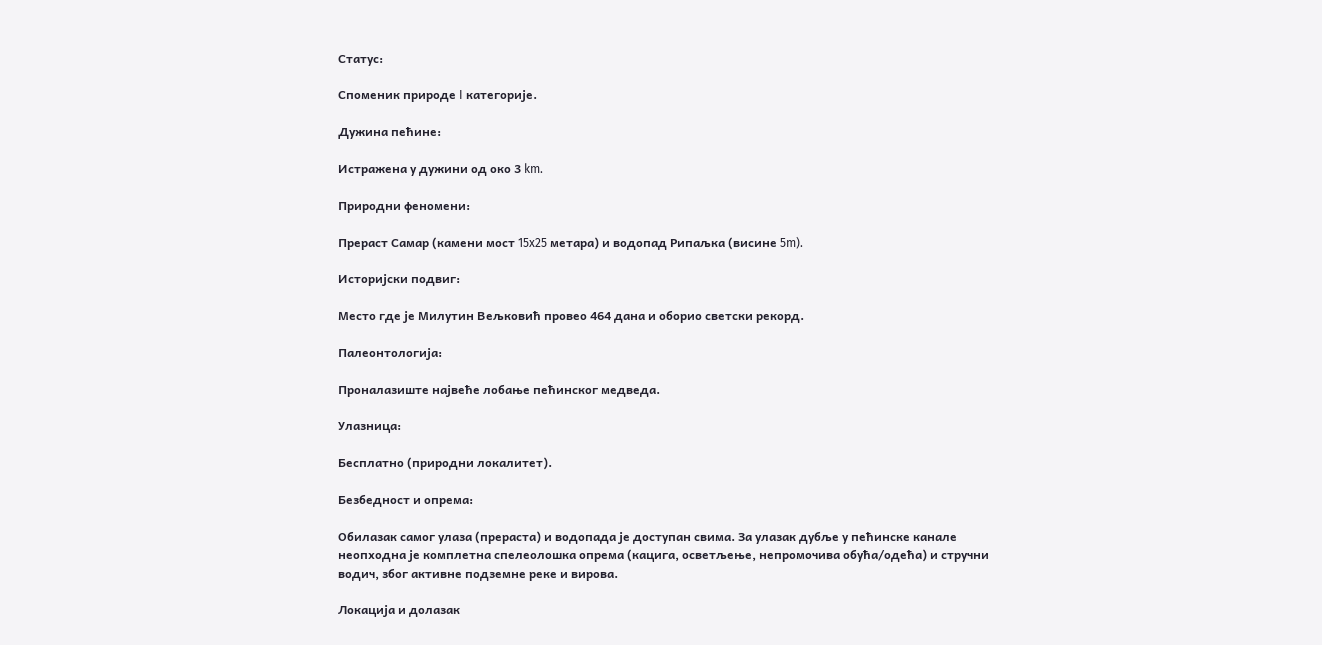Статус:

Споменик природе I категорије.

Дужина пећине:

Истражена у дужини од око 3 km.

Природни феномени:

Прераст Самар (камени мост 15x25 метара) и водопад Рипаљка (висине 5m).

Историјски подвиг:

Место где је Милутин Вељковић провео 464 дана и оборио светски рекорд.

Палеонтологија:

Проналазиште највеће лобање пећинског медведа.

Улазница:

Бесплатно (природни локалитет).

Безбедност и опрема:

Обилазак самог улаза (прераста) и водопада је доступан свима. За улазак дубље у пећинске канале неопходна је комплетна спелеолошка опрема (кацига, осветљење, непромочива обућа/одећа) и стручни водич, због активне подземне реке и вирова.

Локација и долазак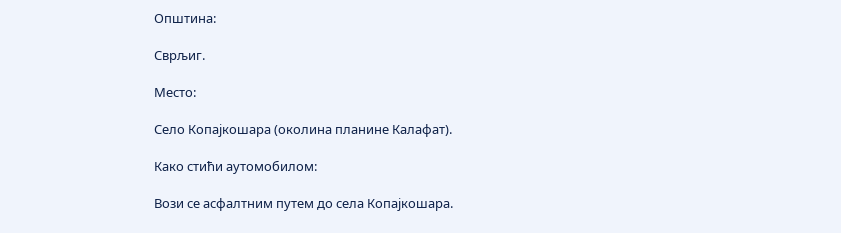Општина:

Сврљиг.

Место:

Село Копајкошара (околина планине Калафат).

Како стићи аутомобилом:

Вози се асфалтним путем до села Копајкошара.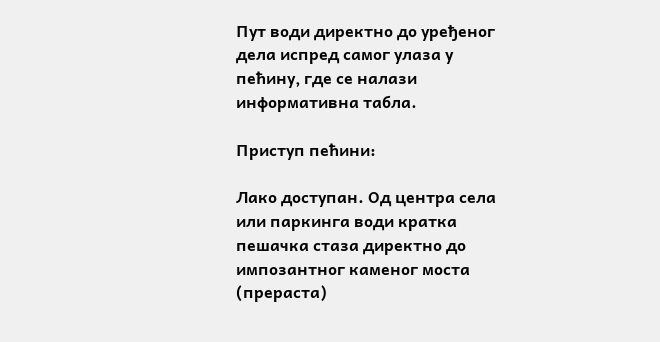Пут води директно до уређеног дела испред самог улаза у пећину, где се налази информативна табла.

Приступ пећини:

Лако доступан. Од центра села или паркинга води кратка пешачка стаза директно до импозантног каменог моста (прераста)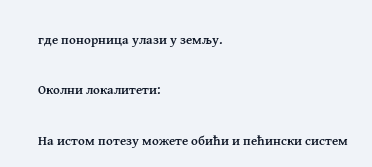где понорница улази у земљу.

Околни локалитети:

На истом потезу можете обићи и пећински систем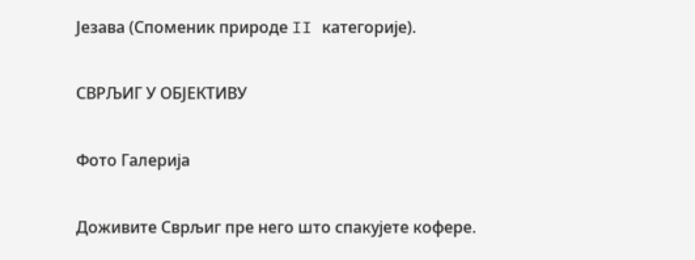Језава (Споменик природе II категорије).

СВРЉИГ У ОБЈЕКТИВУ

Фото Галерија

Доживите Сврљиг пре него што спакујете кофере.